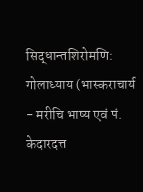सिद्धान्तशिरोमणि: गोलाध्याय (भास्कराचार्य - मरीचि भाष्य एवं पं. केदारदत्त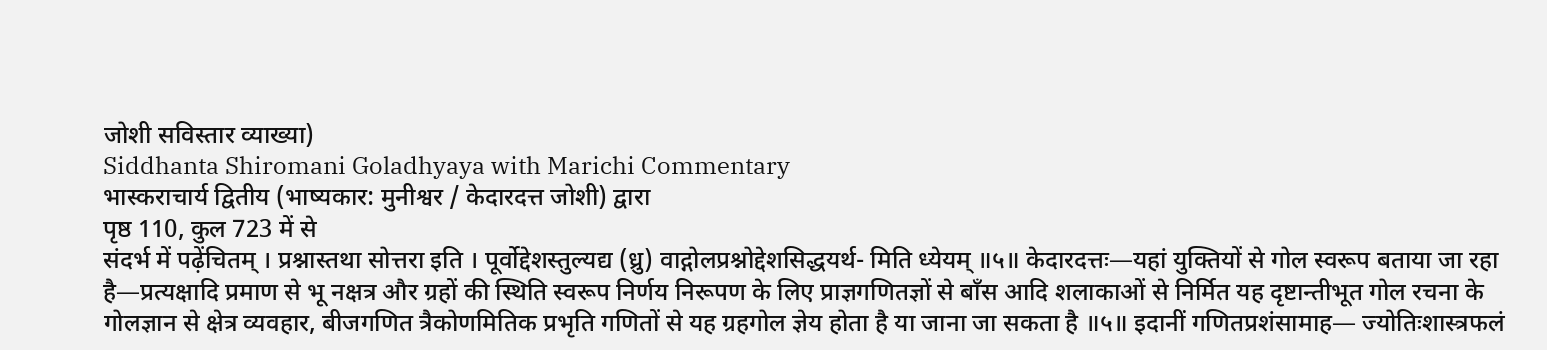जोशी सविस्तार व्याख्या)
Siddhanta Shiromani Goladhyaya with Marichi Commentary
भास्कराचार्य द्वितीय (भाष्यकार: मुनीश्वर / केदारदत्त जोशी) द्वारा
पृष्ठ 110, कुल 723 में से
संदर्भ में पढ़ेंचितम् । प्रश्नास्तथा सोत्तरा इति । पूर्वोद्देशस्तुल्यद्य (ध्रु) वाद्गोलप्रश्नोद्देशसिद्धयर्थ- मिति ध्येयम् ॥५॥ केदारदत्तः—यहां युक्तियों से गोल स्वरूप बताया जा रहा है—प्रत्यक्षादि प्रमाण से भू नक्षत्र और ग्रहों की स्थिति स्वरूप निर्णय निरूपण के लिए प्राज्ञगणितज्ञों से बाँस आदि शलाकाओं से निर्मित यह दृष्टान्तीभूत गोल रचना के गोलज्ञान से क्षेत्र व्यवहार, बीजगणित त्रैकोणमितिक प्रभृति गणितों से यह ग्रहगोल ज्ञेय होता है या जाना जा सकता है ॥५॥ इदानीं गणितप्रशंसामाह— ज्योतिःशास्त्रफलं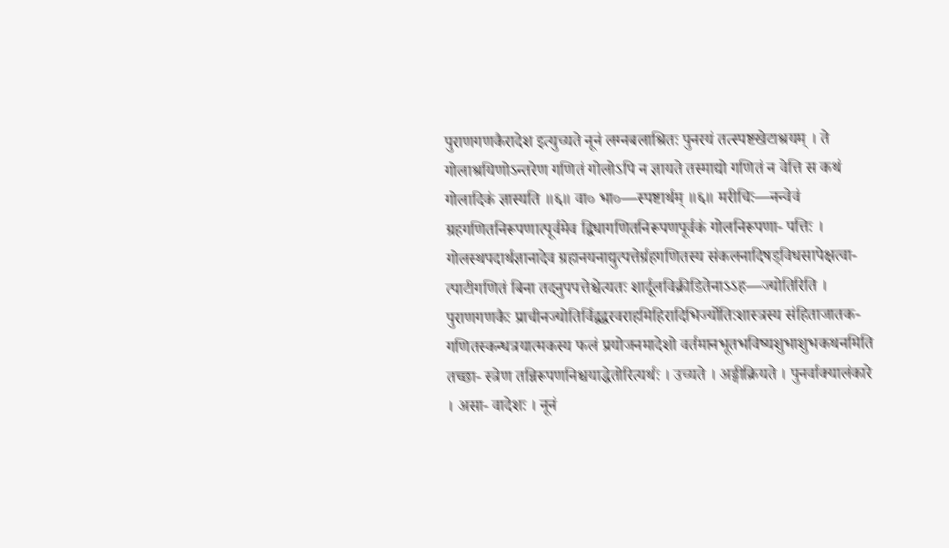पुराणगणकैरादेश इत्युच्यते नूनं लग्नबलाश्रितः पुनरयं तत्स्पष्टखेटाश्रयम् । ते गोलाश्रयिणोऽन्तरेण गणितं गोलोऽपि न ज्ञायते तस्माद्यो गणितं न वेत्ति स कथं गोलादिकं ज्ञास्यति ॥६॥ वा० भा०—स्पष्टार्थम् ॥६॥ मरीचिः—नन्वेवं ग्रहगणितनिरूपणात्पूर्वमेव द्विधागणितनिरूपणपूर्वकं गोलनिरूपणा- पत्तिः । गोलस्थपदार्थज्ञानादेव ग्रहानयनाद्युत्पत्तेर्ग्रहगणितस्य संकलनादिषड्विधसापेक्षत्वा- त्पाटीगणितं बिना तदनुपपत्तेश्चेत्यतः शार्दूलविक्रीडितेनाऽऽह—ज्योतिरिति । पुराणगणकैः प्राचीनज्योतिर्विद्वद्वरवराहमिहिरादिभिर्ज्योतिःशास्त्रस्य संहिताजातक- गणितस्कन्धत्रयात्मकस्य फलं प्रयोजनमादेशो वर्तमानभूतभविष्यशुभाशुभकथनमिति तच्छा- स्त्रेण तन्निरूपणनिश्चयाद्धेतोरित्यर्थः । उच्यते । अङ्गीक्रियते । पुनर्वाक्यालंकारे । असा- वादेशः । नूनं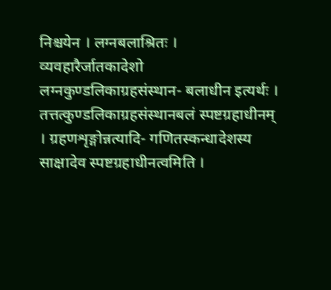निश्चयेन । लग्नबलाश्रितः । व्यवहारैर्जातकादेशो लग्नकुण्डलिकाग्रहसंस्थान- बलाधीन इत्यर्थः । तत्तत्कुण्डलिकाग्रहसंस्थानबलं स्पष्टग्रहाधीनम् । ग्रहणशृङ्गोन्नत्यादि- गणितस्कन्धादेशस्य साक्षादेव स्पष्टग्रहाधीनत्वमिति ।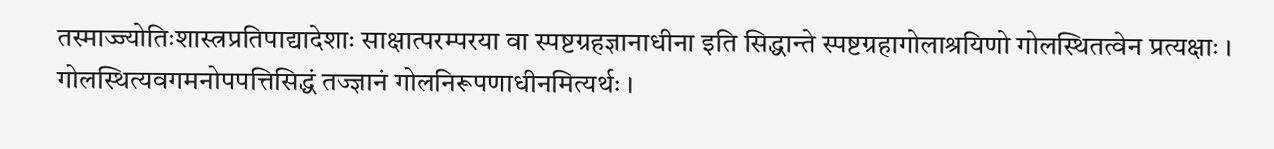तस्माज्ज्योतिःशास्त्रप्रतिपाद्यादेशाः साक्षात्परम्परया वा स्पष्टग्रहज्ञानाधीना इति सिद्धान्ते स्पष्टग्रहागोलाश्रयिणो गोलस्थितत्वेन प्रत्यक्षाः । गोलस्थित्यवगमनोपपत्तिसिद्धं तज्ज्ञानं गोलनिरूपणाधीनमित्यर्थः ।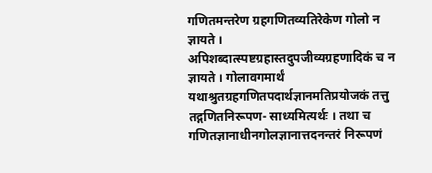गणितमन्तरेण ग्रहगणितव्यतिरेकेण गोलो न ज्ञायते । अपिशब्दात्स्पष्टग्रहास्तदुपजीव्यग्रहणादिकं च न ज्ञायते । गोलावगमार्थं यथाश्रुतग्रहगणितपदार्थज्ञानमतिप्रयोजकं तत्तु तद्गणितनिरूपण- साध्यमित्यर्थः । तथा च गणितज्ञानाधीनगोलज्ञानात्तदनन्तरं निरूपणं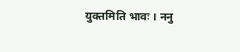युक्तमिति भावः । ननु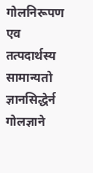गोलनिरूपण एव तत्पदार्थस्य सामान्यतो ज्ञानसिद्धेर्न गोलज्ञाने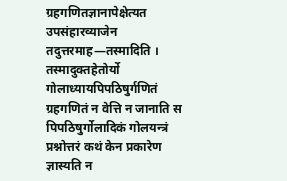ग्रहगणितज्ञानापेक्षेत्यत उपसंहारव्याजेन तदुत्तरमाह—तस्मादिति । तस्मादुक्तहेतोर्यो गोलाध्यायपिपठिषुर्गणितं ग्रहगणितं न वेत्ति न जानाति स पिपठिषुर्गोलादिकं गोलयन्त्रं प्रश्नोत्तरं कथं केन प्रकारेण ज्ञास्यति न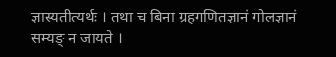ज्ञास्यतीत्यर्थः । तथा च बिना ग्रहगणितज्ञानं गोलज्ञानं सम्यङ् न जायते ।